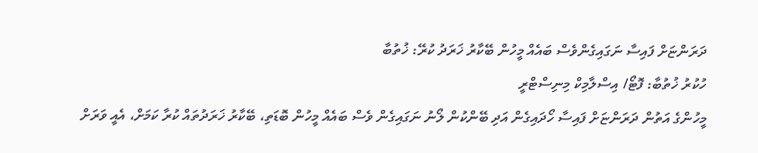ދަރަންޏަށް ފައިސާ ނަގައިގެންވެސް ބައެއް މީހުން ބޭކާރު ޚަރަދު ކުރޭ: ޚުތުބާ
ހުކުރު ޚުތުބާ: ފޮޓޯ/ އިސްލާމިކް މިނިސްޓްރީ
މީހުންގެ އަތުން ދަރަންޏަށް ފައިސާ ހޯދައިގެން އަދި ބޭންކުން ލޯނު ނަގައިގެން ވެސް ބައެއް މީހުން ބޮޑަތި، ބޭކާރު ޚަރަދުތައް ކުރާ ކަމަށް، އެއީ ވަރަށް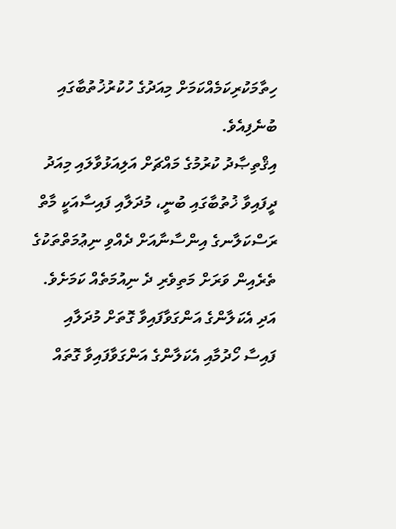ހިތާމަކުރިކަމެއްކަމަށް މިއަދުގެ ހުކުރުޚުތުބާގައި ބުނެފިއެވެ.
އިޤްތިޞާދު ކުރުމުގެ މައްޗަށް އަލިއަޅުވާލައި މިއަދު ދީފައިވާ ޚުތުބާގައި ބުނީ، މުދަލާއި ފައިސާއަކީ މާތް ރަސްކަލާނގެ އިންސާނާއަށް ދެއްވި ނިޢުމަތްތަކުގެ ތެރެއިން ވަރަށް މަތިވެރި ދެ ނިއުމަތެއް ކަމަށެވެ. އަދި އެކަލާންގެ އަންގަވާފައިވާ ގޮތަށް މުދަލާއި ފައިސާ ހޯދުމާއި އެކަލާންގެ އަންގަވާފައިވާ ގޮތައް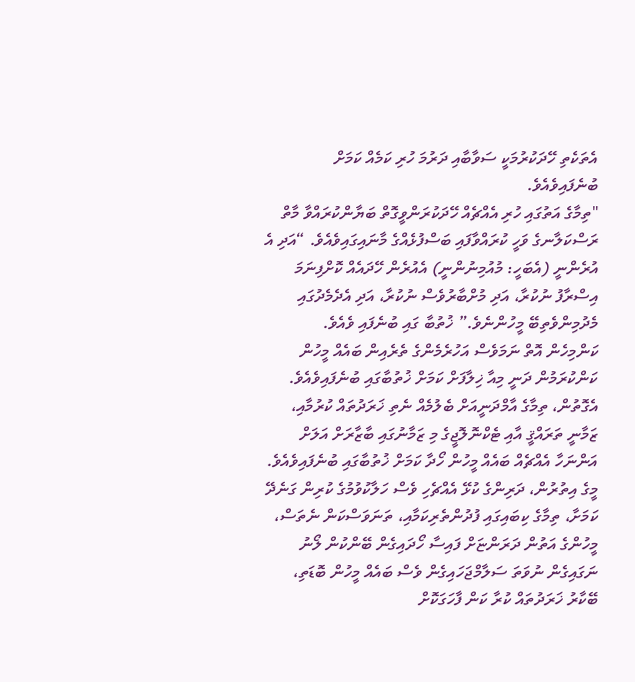އެތަކެތި ހޭދަކުރުމަކީ ސަވާބާއި ދަރުމަ ހުރި ކަމެއް ކަމަށް ބުނެފައިވެއެވެ.
"ތިމާގެ އަތުގައި ހުރި އެއްޗެއް ހޭދަކުރަންވީގޮތް ބަޔާންކުރައްވާ މާތް ރަސްކަލާނގެ ވަހީ ކުރައްވާފައި ބަސްފުޅެއްގެ މާނައިގައިވެއެވެ. “އަދި އެ އުރެންނީ (އެބަހީ: މުއުމިނުންނީ) އެއުރެން ހޭދައެއް ކޮށްފިނަމަ އިސްރާފު ނުކުރާ، އަދި މުށްބާރުވެސް ނުކުރާ، އަދި އެދެމެދުގައި މެދުމިންވެތިބޭ މީހުންނެވެ.” ޚުތުބާ ގައި ބުނެފައި ވެއެވެ.
ކަންމިހެން އޮތް ނަމަވެސް އަހުރެމެންގެ ތެރެއިން ބައެއް މީހުން ކަންކުރަމުން ދަނީ މިއާ ޚިލާފަށް ކަމަށް ޚުތުބާގައި ބުނެފައިވެއެވެ. އެގޮތުން، ތިމާގެ އާމްދަނީއަށް ބެލުމެއް ނެތި ޚަރަދުތައް ކުރުމާއި، ޒަމާނީ ތަރައްޤީ އާއި ޓެކްނޮލޮޖީގެ މި ޒަމާނުގައި ބާޒާރަށް އަލަށް އަންނަހާ އެއްޗެއް ބައެއް މީހުން ހޯދާ ކަމަށް ޚުތުބާގައި ބުނެފައިވެއެވެ.
މީގެ އިތުރުން، ދަރިންގެ ކުޅޭ އެއްޗެހި ވެސް ހަލާކުވުމުގެ ކުރިން ގަނެދޭ ކަމަށާ، ތިމާގެ ކިބައިގައި ފުދުންތެރިކަމާއި، ތަނަވަސްކަން ނެތަސް، މީހުންގެ އަތުން ދަރަންޏަށް ފައިސާ ހޯދައިގެން ބޭންކުން ލޯނު ނަގައިގެން ނުވަތަ ސަލާމްޖަހައިގެން ވެސް ބައެއް މީހުން ބޮޑަތި، ބޭކާރު ޚަރަދުތައް ކުރާ ކަން ފާހަގަކޮށް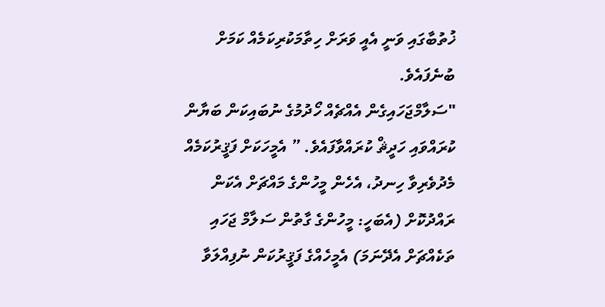ޚުތުބާގައި ވަނީ އެއީ ވަރަށް ހިތާމަކުރިކަމެއް ކަމަށް ބުނެފައެވެ.
"ސަލާމްޖަހައިގެން އެއްޗެއް ހޯދުމުގެ ނުބައިކަން ބަޔާން ކުރައްވައި ހަދީޘް ކުރައްވާފައެވެ. ” އެމީހަކަށް ފަޤީރުކަމެއް މެދުވެރިވާ ހިނދު، އެހެން މީހުންގެ މައްޗަށް އެކަން ރައްދުކޮށް (އެބަހީ: މީހުންގެ ގާތުން ސަލާމް ޖަހައި ތަކެއްޗަށް އެދޭނަމަ) އެމީހެއްގެ ފަޤީރުކަން ނުފިއްލަވާ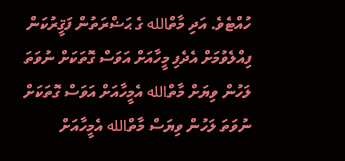ހުއްޓެވެ. އަދި މާތްالله ގެ ޙަޟްރަތުން ފަޤީރުކަން ފިއްލެވުމަށް އެދެފި މީހާއަށް އަވަސް ގޮތަކަށް ނުވަތަ ލަހުން ވިޔަށް މާތްالله އެމީހާއަށް އަވަސް ގޮތަކަށް ނުވަތަ ލަހުން ވިޔަސް މާތްالله އެމީހާއަށް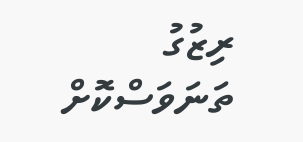ރިޒުގު ތަނަވަސްކޮށް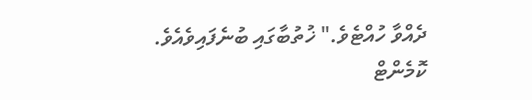ދެއްވާ ހުއްޓެވެ." ޚުތުބާގައި ބުނެފައިވެއެވެ.
ކޮމެންޓް